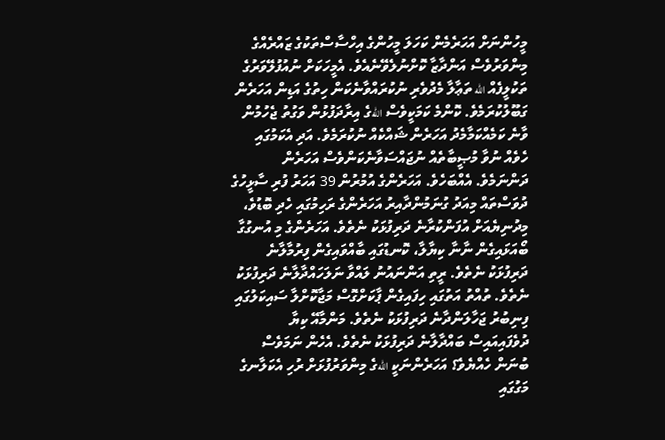މީހުންނަށް އަހަރެމެން ކަހަލަ މީހުންގެ އިހްސާސްތަކުގެ ޒައްރެއްގެ މިންވަރުވެސް އަންދާޒާ ކޮށްނުލެވޭނެއެވެ. އެމީހަކަށް ނުއުފުލޭވަރުގެ ތަކުލީފެއް الله ތަޢާލާ މެދުވެރި ނުކުރައްވާނެކަން ހިތުގެ އަޑިން އަހަރެން ގަބޫލުކުރަމެވެ. ކޮންމެ ކަމަކީވެސް اللهގެ އިރާދަފުޅުން ވަގުތު ޖެހުމުން ވާނެ ކަމެއްކަމާމެދު އަހަރެން ޝައްކެއް ނުކުރަމެވެ. އަދި އެކަމުގައި ހެވެއް ނުވާ މުޞީބާތެއް ނުޖައްސަވާނެކަންވެސް އަހަރެން ދަންނަމެވެ. އެއްބަހެވެ. އަހަރެންގެ އުމުރުން 39 އަހަރު ފުރި ސާޅީހުގެ ދުވަސްތައް މިއަދު ގުނަމުންދާއިރު އަހަރެންގެ ރަހިމުގައި ހެދި ބޮޑުވެ، މިދުނިޔެއަށް އުފަންކުރާނެ ދަރިފުޅަކު ނެތެވެ. އަހަރެންގެ މި އުނގުގާ ބޯއަޅައިގެން ނާނާ ކިޔާލާ، ކޮނޑުގައި ބާއްވައިގެން ފިރުމާލާނެ ދަރިފުޅަކު ނެތެވެ. ރީތި އަންނައުނު ލައްވާ ނަލަހައްދާލާނެ ދަރިފުޅަކު ނެތެވެ. ތުއްތު އަތުގައި ހިފައިގެން ޕާކަށްގޮސް މަޖާކޮށްލާ ސައިކަލުގައި ފިނިބުރު ޖަހާލަންދާނެ ދަރިފުޅަކު ނެތެވެ. މަންމާއޭ ކިޔާ ދުވެފައިއައިސް ބައްދާލާނެ ދަރިފުޅަކު ނެތެވެ. އެހެން ނަމަވެސް ބުނަން ހެއްޔެވެ؟ އަހަރެންނަކީ اللهގެ މިންވަރުފުޅަށް ރުހި އެކަލާނގެ މަގުގައި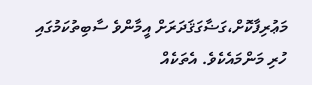މަޢުރިފާކޮށް،ގަޟާގަޤަދަރަށް އީމާންވެ ސާބިތުކަމުގައި ހުރި މަންމައެކެވެ. އެތަކެއް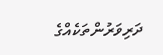ދަރިވަރުންތަކެއްގެ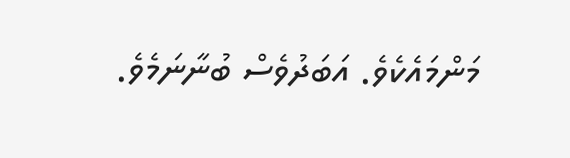މަންމައެކެވެ. އަބަދުވެސް ބުނާނަމެވެ.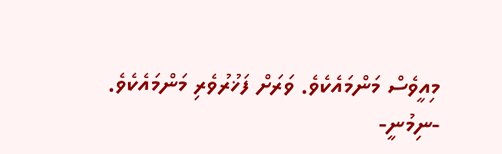މިއީވެސް މަންމައެކެވެ. ވަރަށް ފަޚުރުވެރި މަންމައެކެވެ.
-ނިމުނީ-